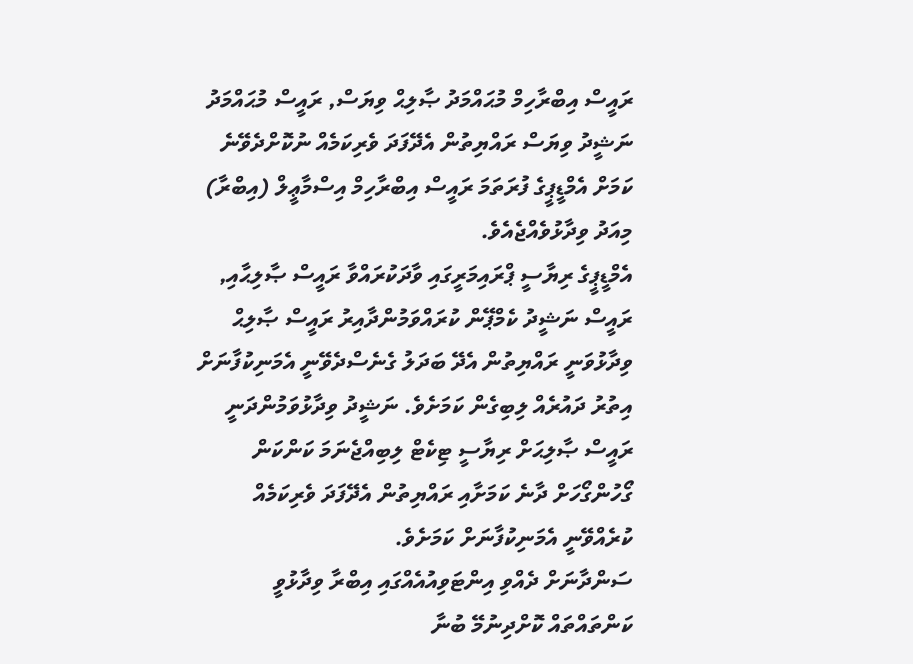ރައީސް އިބްރާހިމް މުޙައްމަދު ޞާލިޙް ވިޔަސް, ރައީސް މުޙައްމަދު ނަޝީދު ވިޔަސް ރައްޔިތުން އެދޭފަދަ ވެރިކަމެއް ނުކޮށްދެވޭނެ ކަމަށް އެމްޑީޕީގެ ފުރަތަމަ ރައީސް އިބްރާހިމް އިސްމާޢީލް (އިބްރާ) މިއަދު ވިދާޅުވެއްޖެއެވެ.
އެމްޑީޕީގެ ރިޔާސީ ޕްރައިމަރީގައި ވާދަކުރައްވާ ރައީސް ޞާލިޙާއި, ރައީސް ނަޝީދު ކެމްޕޭން ކުރައްވަމުންދާއިރު ރައީސް ޞާލިޙް ވިދާޅުވަނީ ރައްޔިތުން އެދޭ ބަދަލު ގެނެސްދެވޭނީ އެމަނިކުފާނަށް އިތުރު ދައުރެއް ލިބިގެން ކަމަށެވެ. ނަޝީދު ވިދާޅުވަމުންދަނީ ރައީސް ޞާލިޙަށް ރިޔާސީ ޓިކެޓް ލިބިއްޖެނަމަ ކަންކަން ގޯހުންގޯހަށް ދާނެ ކަމަށާއި ރައްޔިތުން އެދޭފަދަ ވެރިކަމެއް ކުރެއްވޭނީ އެމަނިކުފާނަށް ކަމަށެވެ.
ސަންދާނަށް ދެއްވި އިންޓަވިއުއެއްގައި އިބްރާ ވިދާޅުވީ ކަންތައްތައް ކޮށްދިނުމޭ ބުނާ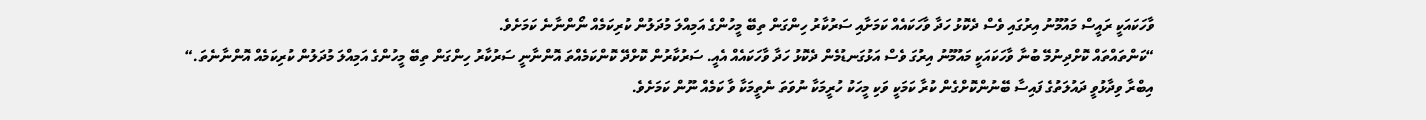ވާހަކައަކީ ރައީސް މައުމޫނު އިރުގައި ވެސް ދެކޮޅު ހަދާ ވާހަކައެއް ކަމަށާއި ސަރުކާރު ހިންގަން ތިބޭ މީހުންގެ އަމިއްލަ މުދަލުން ކުރިކަމެއް ނޯންނާނެ ކަމަށެވެ.
“ކަންތައްތައް ކޮށްދިނުމޭ ބުނާ ވާހަކައަކީ މައުމޫނު އިރުގަ ވެސް އަޅުގަނޑުމެން ދެކޮޅު ހަދާ ވާހަކައެއް އެއީ. ސަރުކާރުން ކޮށްދޭ ކޮންކަމެއްތަ އޮންނާނީ ސަރުކާރު ހިންގަން ތިބޭ މީހުންގެ އަމިއްލަ މުދަލުން ކުރިކަމެއް އޮންނާނެތަ.“
އިބްރާ ވިދާޅުވީ ދައުލަތުގެ ފައިސާ ބޭނުންކޮށްގެން ކުރާ ކަމަކީ ވަކި މީހަކު ހުރީމަކާ ނުވަތަ ނެތީމަކާ ވާ ކަމެއް ނޫން ކަމަށެވެ.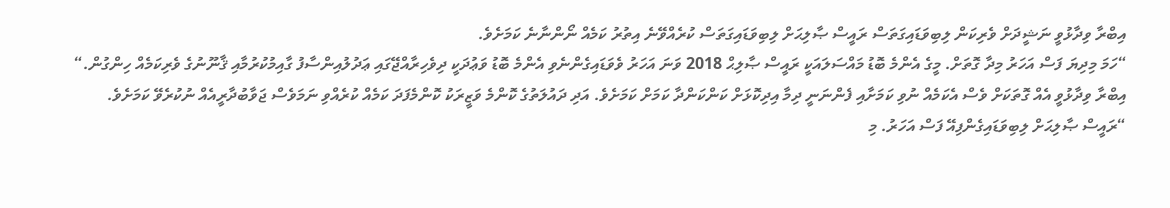އިބްރާ ވިދާޅުވީ ނަޝީދަށް ވެރިކަން ލިބިވަޑައިގަތަސް ރައީސް ޞާލިޙަށް ލިބިވަޑައިގަތަސް ކުރެއްވޭނެ އިތުރު ކަމެއް ނޯންނާނެ ކަމަށެވެ.
“ހަމަ މިދިޔަ ފަސް އަހަރު މިދާ ގޮތަށް. މީގެ އެންމެ ބޮޑު މައްސަލައަކީ ރައީސް ޞާލިޙް 2018 ވަނަ އަހަރު ވެވަޑައިގެންނެވި އެންމެ ބޮޑު ވަޢުދަކީ ދިވެހިރާއްޖޭގައި ޢަދުލުއިންސާފު ގާއިމުކުރުމާއި ޤާނޫނުގެ ވެރިކަމެއް ހިންގުން.“
އިބްރާ ވިދާޅުވީ އެއް ގޮތަކަށް ވެސް އެކަމެއް ނުވި ކަމަށާއި ފެންނަނީ ދިމާ އިދިކޮޅަށް ކަންކަންދާ ކަމަށް ކަމަށެވެ. އަދި ދައުލަތުގެ ކޮންމެ ވަޒީރަކު ކޮންމެފަދަ ކަމެއް ކުރެއްވި ނަމަވެސް ޖަވާބުދާރީއެއް ނުކުރެވޭ ކަމަށެވެ.
“ރައީސް ޞާލިޙަށް ލިބިވަޑައިގެންފިއޭ ފަސް އަހަރު. މި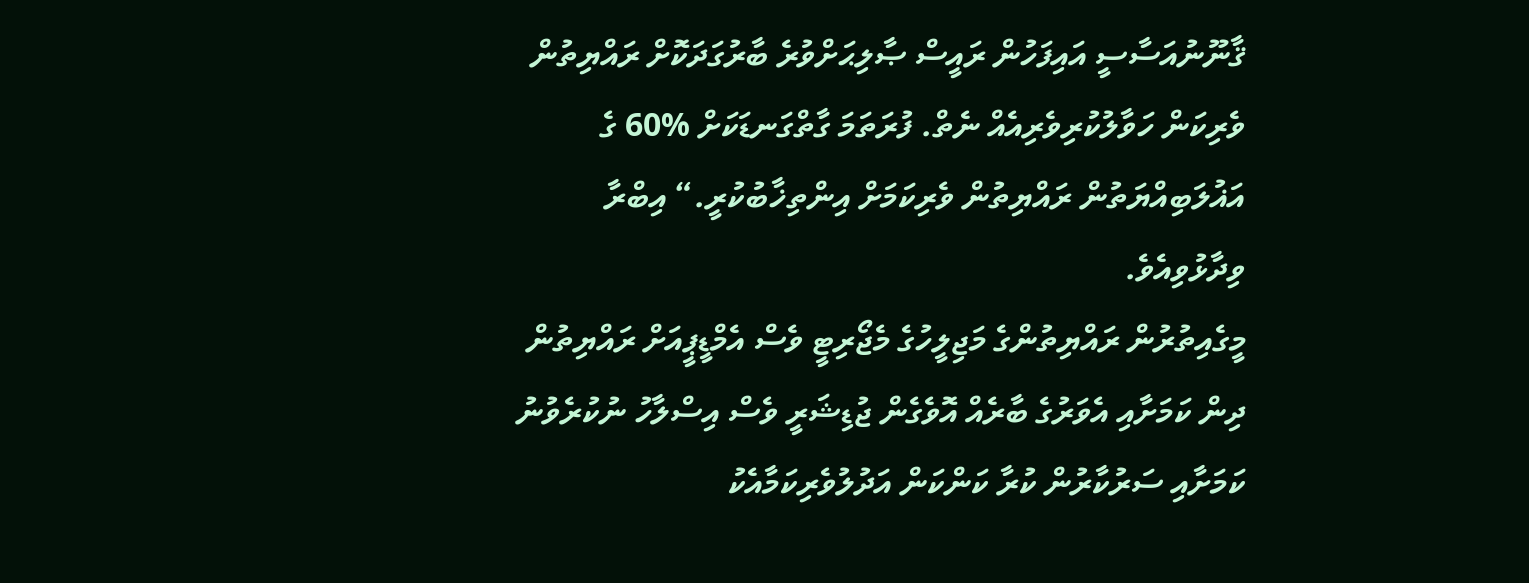ޤާނޫނުއަސާސީ އައިފަހުން ރައީސް ޞާލިޙަށްވުރެ ބާރުގަދަކޮށް ރައްޔިތުން ވެރިކަން ހަވާލުކުރިވެރިއެއް ނެތް. ފުރަތަމަ ގާތްގަނޑަކަށް %60 ގެ އަޣުލަބިއްޔަތުން ރައްޔިތުން ވެރިކަމަށް އިންތިޚާބުކުރީ.“ އިބްރާ ވިދާޅުވިއެވެ.
މީގެއިތުރުން ރައްޔިތުންގެ މަޖިލީހުގެ މެޖޯރިޓީ ވެސް އެމްޑީޕީއަށް ރައްޔިތުން ދިން ކަމަށާއި އެވަރުގެ ބާރެއް އޮވެގެން ޖުޑިޝަރީ ވެސް އިސްލާހު ނުކުރެވުނު ކަމަށާއި ސަރުކާރުން ކުރާ ކަންކަން އަދުލުވެރިކަމާއެކު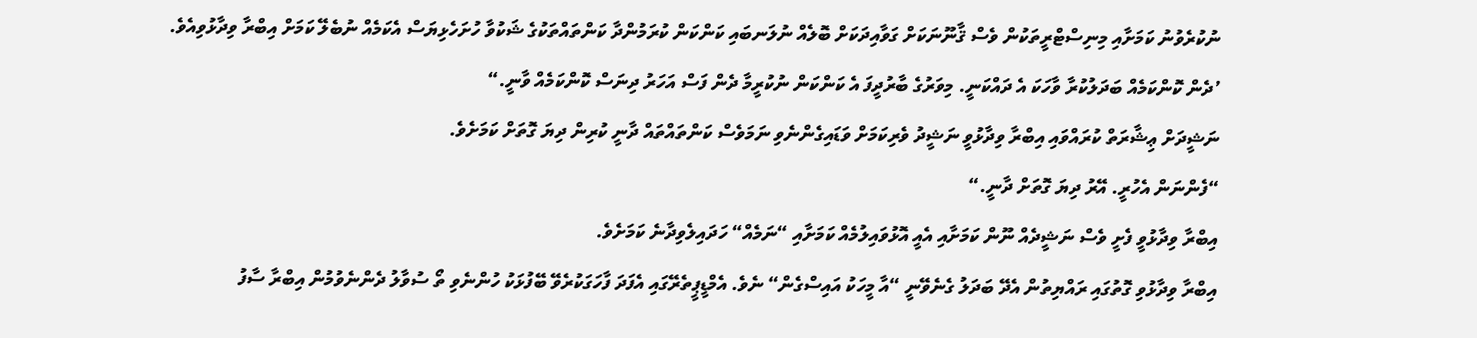ނުކުރެވުނު ކަމަށާއި މިނިސްޓްރީތަކުން ވެސް ޤާނޫނަކަށް ގަވާއިދަކަށް ބޮލެއް ނުލަނބައި ކަންކަން ކުރަމުންދާ ކަންތައްތަކުގެ ޝަކުވާ ހުށަހެޅިޔަސް އެކަމެއް ނުބެލޭ ކަމަށް އިބްރާ ވިދާޅުވިއެވެ.
’ދެން ކޮންކަމެއް ބަދަލުކުރާ ވާހަކަ އެ ދައްކަނީ. މިވަރުގެ ބާރުދީފަ އެ ކަންކަން ނުކުރީމާ ދެން ފަސް އަހަރު ދިނަސް ކޮންކަމެއް ވާނީ.“
ނަޝީދަށް ޢިޝާރަތް ކުރައްވައި އިބްރާ ވިދާޅުވީ ނަޝީދު ވެރިކަމަށް ވަޑައިގެންނެވި ނަމަވެސް ކަންތައްތައް ދާނީ ކުރިން ދިޔަ ގޮތަށް ކަމަށެވެ.
“ފެންނަން އެހުރީ. އޭރު ދިޔަ ގޮތަށް ދާނީ.“
އިބްރާ ވިދާޅުވީ ފެށީ ވެސް ނަޝީދެއް ނޫން ކަމަށާއި އެއީ އޮޅުވައިލުމެއް ކަމަށާއި “ނަމެއް“ ހަދައިލެވިދާނެ ކަމަށެވެ.
އިބްރާ ވިދާޅުވި ގޮތުގައި ރައްޔިތުން އެދޭ ބަދަލު ގެނެވޭނީ “އާ މީހަކު އައިސްގެން“ ނެވެ. އެމްޑީޕީތެރޭގައި އެފަދަ ފާހަގަކުރެވޭ ބޭފުޅަކު ހުންނެވި ތޯ ސުވާލު ދެންނެވުމުން އިބްރާ ސާފު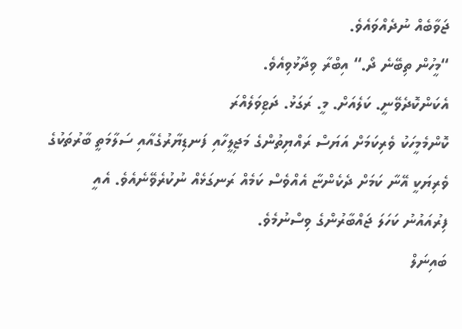ޖަވާބެއް ނުދެއްވައެވެ.
“މީހުން ތިބޭނެ ދޯ.“ އިބްރާ ވިދާޅުވިއެވެ.
އެކަންކޮދެވޭނީ. ކަލެއަށް. މީ. ރަގަޅު. ދަޱިވަލެއްރަ
ކޮންމެމީހަކު ވެރިކަމަށް އަޔަސް ރައްޔިތުންގެ މަޖިލީހާއި ފަނޑިޔާރުގެއާއި ސަލާމަތީ ބާރުތަކުގެ ވެރިޔަކީ އޭނާ ކަމަށް ދެކެންޏާ އެއްވެސް ކަމެއް ރަނގަޅެއް ނުކުރެވޭނެއެވެ. އެއީ ފިރުއައުނު ކަހަލަ ޖައްބާރުންގެ ވިސްނުމެވެ.
ބައިނަލް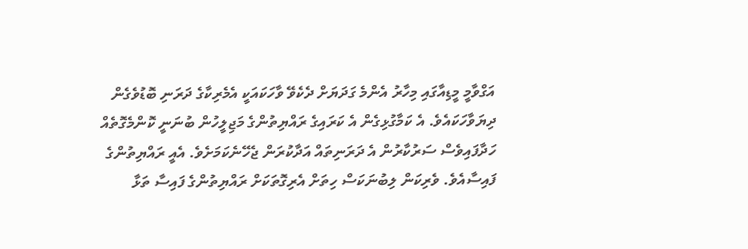އަގްވާމީ މީޑިއާގައި މިހާރު އެންމެ ގަދަޔަށް ދެކެވޭ ވާހަކައަކީ އެމެރިކާގެ ދަރަނި ބޮޑުވެގެން ދިޔަވާހަކައެވެ. އެ ކަމާގުޅިގެން އެ ކަރައިގެ ރައްޔިތުންގެ މަޖިލީހުން ބުނަނީ ކޮންމެގޮތެއް ހަދާފައިވެސް ސަރުކާރުން އެ ދަރަނިތައް އަދާކުރަން ޖެހޭނެކަމަށެވެ. އެއީ ރައްޔިތުންގެ ފައިސާއެވެ. ވެރިކަން ލިބުނަކަސް ހިތަށް އެރިގޮތަކަށް ރައްޔިތުންގެ ފައިސާ ތަޅާ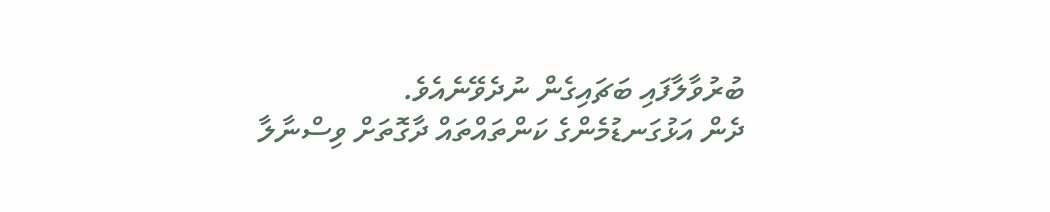ބުރުވާލާފައި ބަޗައިގެން ނުދެވޭނެއެވެ.
ދެން އަޅުގަނޑުމެންގެ ކަންތައްތައް ދާގޮތަށް ވިސްނާލާ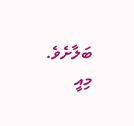ބަލާށެވެ.
މިއީ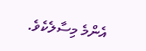އެންމެ މިސާލެކެވެ.